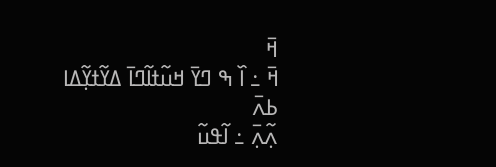ߞ߫
ߞ߫ ߸ ߊ߰ ߒ ߣߌ߫ ߞߎ߬ߙߊ߬ߣߊ߫ ߡߌ߬ߙߌ߲߬ߡߊ ߕߍ߫
ߍ߲߬ߍ߲߫ ߸ ߊ߬ߟߎ߬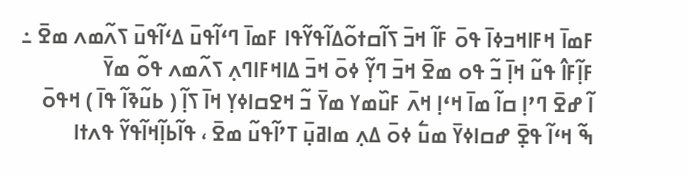ߓߘߊ߫ ߞߓߊߞߏߦߊ߫ ߟߋ߫ ߓߊ߬ ߞߏ߫ ߖߊ߬ߛߙߋ߬ߡߊ߬ߟߌ߬ߟߊ ߓߘߊ߫ ߣߵߊ߬ߟߎ߫ ߡߵߊ߬ߟߎ߫ ߖߍ߬ߘߍ ߘߐ߫ ߸ ߓߊ߲߬ߓߊ߮ ߟߎ߬ ߞߊ߲߫ ߏ߬ ߟߋ ߘߐ߫ ߞߏ߫ ߣߌ߲߬ ߦߋ߫ ߞߏ߫ ߡߊߞߓߊߣߍ߲ ߖߍ߬ߘߍ ߟߋ߬ ߘߌ߫
ߊ߬ ߝߐ߫ ߣߴߊ߲ ߛߊ߬ ߘߊ߫ ߞߵߊ߲ ߞߍ߫ ߓߎ߰ߘߌ ߘߌ߫ ߏ߬ ߞߐߛߊߦߌ߲ ߞߊ߫ ߖߊ߲߬ ( ߕߎ߬ߢߊ߬ ߟߊ߫ ) ߞߟߋ߫
ߒ߬ ߞߵߊ߬ ߟߐ߲߫ ߝߛߊߦߌ߫ ߘߎ߱ ߦߋ߫ ߡߍ߲ ߘߊߥߎ߲߫ ߠߴߊ߬ߟߎ߬ ߘߐ߫ ، ߟߊ߬ߕߊ߲߬ߞߊ߬ߟߌ߬ ߟߍߙߊ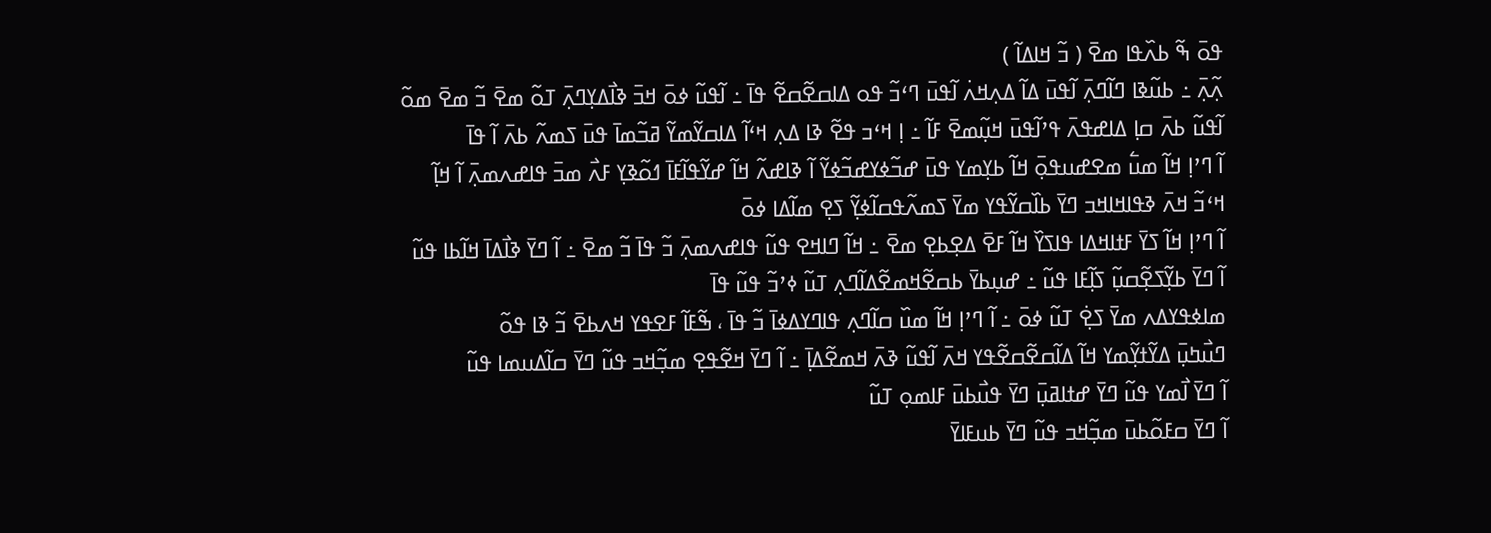ߟߋ߫ ߒ߬ ߕߍ߰ߟߊ ߘߐ߫ ( ߏ߬ ߞߊߡߊ߬ )
ߍ߲߬ߍ߲߫ ߸ ߕߎ߬ߢߊ ߣߊ߬ߣߍ߲߫ ߊ߬ߟߎ߫ ߡߊ߬ ߡߍ߲ߞߍ߭ ߊ߬ߟߎ߫ ߣߵߏ߬ ߟߋ ߡߊߛߐ߬ߛߐ߬ ߟߊ߫ ߸ ߊ߬ߟߎ߬ ߦߋ߫ ߞߏ߫ ߢߊ߯ߡߌ߲ߣߍ߲߫ ߠߋ߬ ߘߐ߫ ߏ߬ ߘߐ߫ ߘߋ߬
ߊ߬ߟߎ߬ ߕߍ߫ ߛߊ߲ ߡߊߝߟߍ߫ ߟߴߊ߬ߟߎ߫ ߞߎ߲߬ߘߐ߫ ߓߊ߬ ߸ ߊ߲ ߞߵߏ ߟߐ߬ ߢߊ ߡߍ߲ ߞߵߊ߬ ߡߊߛߌ߬ߘߌ߬ ߥߏ߬ߘߊ߫ ߟߎ߫ ߖߘߍ߬ ߕߍ߫ ߊ߬ ߟߊ߫
ߊ߬ ߣߴߊ߲ ߞߊ߬ ߘߎ߱ ߘߐߝߎߟߋ߲߫ ߞߊ߬ ߕߌ߲ߘߌ ߟߎ߫ ߝߏ߬ߦߌߝߏ߬ߦߌ߬ ߊ߬ ߢߊߝߍ߬ ߞߊ߬ ߝߌ߬ߟߊ߬ߓߊ߫ ߗߋ߬ߢߌ߲ ߓߍ߯ ߘߏ߫ ߟߊߝߍߘߍ߲߫ ߊ߬ ߞߊ߲߬
ߞߵߏ߬ ߞߍ߫ ߢߟߊߞߊߞߏ ߣߌ߫ ߕߊ߰ߛߌ߬ߟߌ ߘߌ߫ ߖߘߍ߬ߟߛߊ߬ߦߌ߲߬ ߖߐ߲ ߘߊ߬ߡߊ ߦߋ߫
ߊ߬ ߣߴߊ߲ ߞߊ߬ ߖߌ߫ ߓߙߊߞߡߊ ߟߊߖߌ߰ ߞߊ߬ ߓߐ߫ ߡߐ߲ߕߐ߲ ߘߐ߫ ߸ ߞߊ߬ ߣߊߞߐ ߟߎ߬ ߟߊߝߍߘߍ߲߫ ߏ߬ ߟߊ߫ ߏ߬ ߘߐ߫ ߸ ߊ߬ ߣߌ߫ ߢߊ߯ߡߊ߫ ߞߊ߬ߕߊ ߟߎ߬
ߊ߬ ߣߌ߫ ߕߌ߲߬ߖߐ߲߬ߛߎ߲߬ ߖߊ߲߬ߓߊ ߟߎ߬ ߸ ߝߎ߲ߕߌ߫ ߕߛߐ߬ߞߘߐ߬ߡߊ߬ߣߍ߲ ߠߎ߬ ߦߴߏ߬ ߟߎ߬ ߟߊ߫
ߘߊߦߟߌߡߍ ߘߌ߫ ߖߐ߲߭ ߠߎ߬ ߦߋ߫ ߸ ߊ߬ ߣߴߊ߲ ߞߊ߬ ߘߎ߰ ߛߊ߬ߣߍ߲ ߟߊߣߌߡߦߊ߫ ߏ߬ ߟߊ߫ ، ߒ߬ߓߊ߬ ߓߐߟߌ ߞߍߕߐ߫ ߏ߬ ߢߊ ߟߋ߬
ߣߎ߯ߤߎ߲߫ ߡߌ߬ߙߌ߲߬ߘߌ ߞߊ߬ ߡߊ߬ߛߐ߬ߛߐ߬ߟߌ ߞߍ߫ ߊ߬ߟߎ߬ ߢߍ߫ ߞߘߐ߬ߡߊ߲߫ ߸ ߊ߬ ߣߌ߫ ߞߐ߬ߟߐ߲ ߘߏ߲߬ߞߏ ߟߎ߬ ߣߌ߫ ߛߊ߬ߡߎߘߊ ߟߎ߬
ߊ߬ ߣߌ߫ ߊ߯ߘߌ ߟߎ߬ ߣߌ߫ ߝߙߊߥߎ߲߫ ߣߌ߫ ߟߎ߯ߕߎ߫ ߓߊߘߋ߲ ߠߎ߬
ߊ߬ ߣߌ߫ ߛߓߋ߬ߕߎ߫ ߘߏ߲߬ߞߏ ߟߎ߬ ߣߌ߫ ߕߎߓߊߌ߫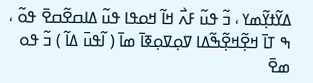ߡߌ߬ߙߌ߲߬ߘߌ ، ߏ߬ ߟߎ߬ ߓߍ߯ ߞߊ߬ ߞߋߟߊ ߟߎ߬ ߡߊߛߐ߬ߛߐ߫ ߟߋ߬ ، ߒ ߠߊ߫ ߞߐ߲߬ߞߐ߲߬ߒ߬ߡߊ ߜߋ߲ߜߋ߲ߧߊ߫ ߘߊ߫ ( ߊ߬ߟߎ߫ ߡߊ߬ ) ߏ߬ ߟߋ ߘߐ߫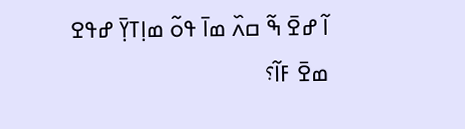ߊ߬ ߝߐ߫ ߒ߬ ߛߍ߰ ߘߊ߫ ߟߋ߬ ߘߊ߲ߠߌ߲߫ ߝߟߐ ߘߐ߫ ߓߊ߬؟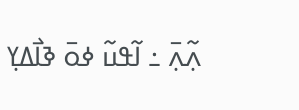ߍ߲߬ߍ߲߫ ߸ ߊ߬ߟߎ߬ ߦߋ߫ ߢߊ߯ߡߌ߲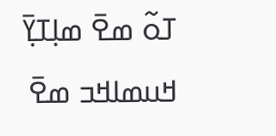ߠߋ߬ ߘߐ߫ ߘߊ߲ߠߌ߲߫ ߞߎߘߊߞߏ ߘߐ߫